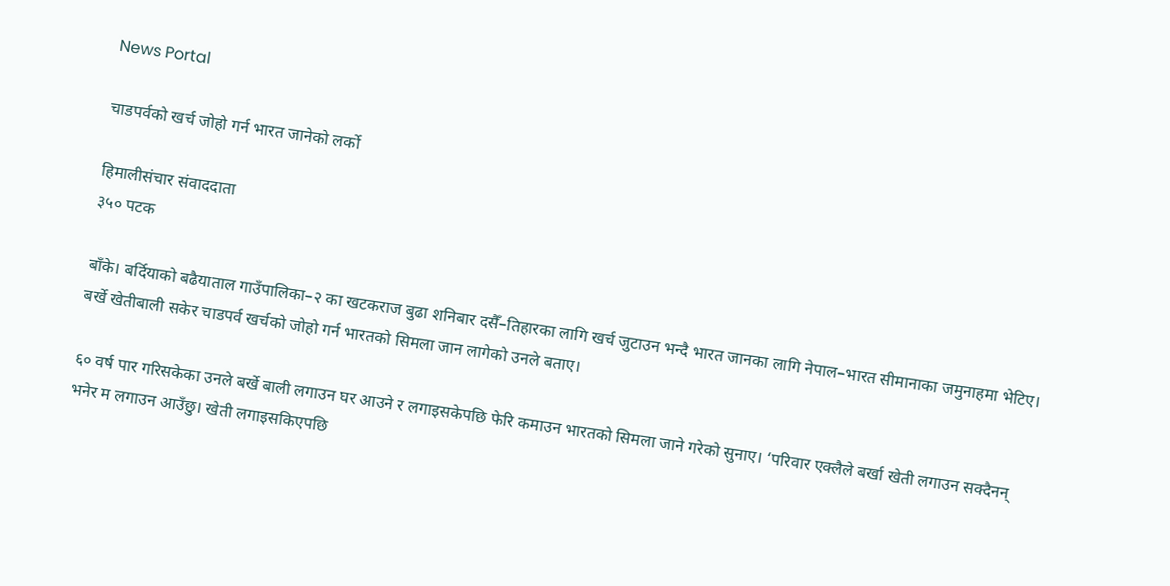News Portal

चाडपर्वको खर्च जोहो गर्न भारत जानेको लर्को

हिमालीसंचार संवाददाता
३५० पटक

बाँके। बर्दियाको बढैयाताल गाउँपालिका–२ का खटकराज बुढा शनिबार दसैँ–तिहारका लागि खर्च जुटाउन भन्दै भारत जानका लागि नेपाल–भारत सीमानाका जमुनाहमा भेटिए। बर्खे खेतीबाली सकेर चाडपर्व खर्चको जोहो गर्न भारतको सिमला जान लागेको उनले बताए।

६० वर्ष पार गरिसकेका उनले बर्खे बाली लगाउन घर आउने र लगाइसकेपछि फेरि कमाउन भारतको सिमला जाने गरेको सुनाए। ‘परिवार एक्लैले बर्खा खेती लगाउन सक्दैनन् भनेर म लगाउन आउँछु। खेती लगाइसकिएपछि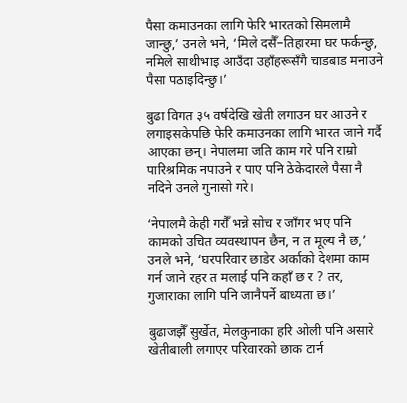पैसा कमाउनका लागि फेरि भारतको सिमलामै जान्छु,’ उनले भने, ‘मिले दसैँ–तिहारमा घर फर्कन्छु, नमिले साथीभाइ आउँदा उहाँहरूसँगै चाडबाड मनाउने पैसा पठाइदिन्छु।’

बुढा विगत ३५ वर्षदेखि खेती लगाउन घर आउने र लगाइसकेपछि फेरि कमाउनका लागि भारत जाने गर्दै आएका छन्। नेपालमा जति काम गरे पनि राम्रो पारिश्रमिक नपाउने र पाए पनि ठेकेदारले पैसा नै नदिने उनले गुनासो गरे।

‘नेपालमै केही गरौँ भन्ने सोच र जाँगर भए पनि कामको उचित व्यवस्थापन छैन, न त मूल्य नै छ,’ उनले भने, ‘घरपरिवार छाडेर अर्काको देशमा काम गर्न जाने रहर त मलाई पनि कहाँ छ र ? तर, गुजाराका लागि पनि जानैपर्ने बाध्यता छ।’

बुढाजझैँ सुर्खेत, मेलकुनाका हरि ओली पनि असारे खेतीबाली लगाएर परिवारको छाक टार्न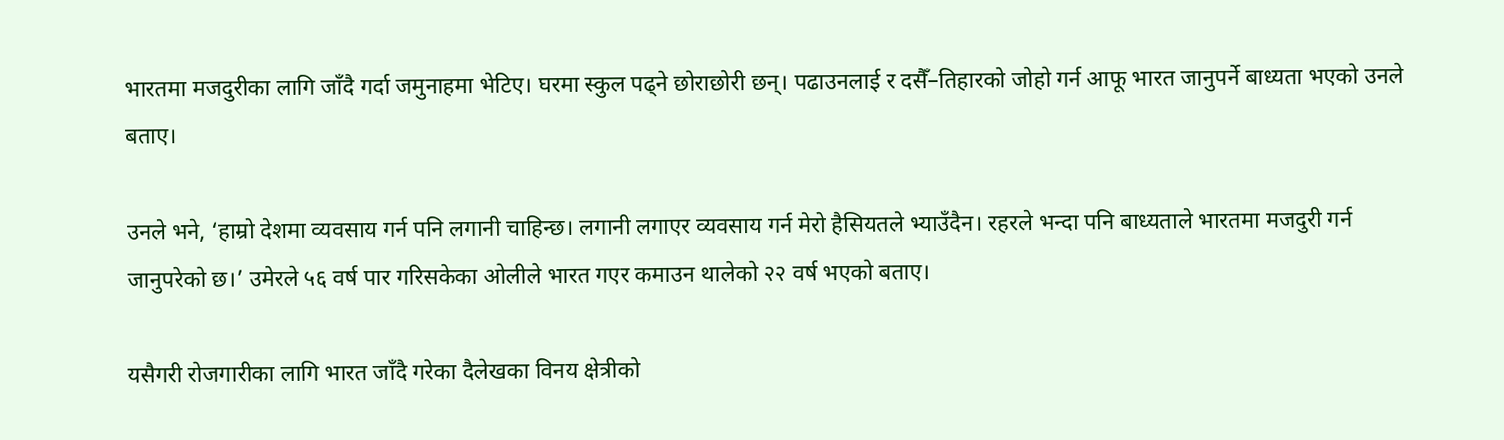भारतमा मजदुरीका लागि जाँदै गर्दा जमुनाहमा भेटिए। घरमा स्कुल पढ्ने छोराछोरी छन्। पढाउनलाई र दसैँ–तिहारको जोहो गर्न आफू भारत जानुपर्ने बाध्यता भएको उनले बताए।

उनले भने, ‘हाम्रो देशमा व्यवसाय गर्न पनि लगानी चाहिन्छ। लगानी लगाएर व्यवसाय गर्न मेरो हैसियतले भ्याउँदैन। रहरले भन्दा पनि बाध्यताले भारतमा मजदुरी गर्न जानुपरेको छ।’ उमेरले ५६ वर्ष पार गरिसकेका ओलीले भारत गएर कमाउन थालेको २२ वर्ष भएको बताए।

यसैगरी रोजगारीका लागि भारत जाँदै गरेका दैलेखका विनय क्षेत्रीको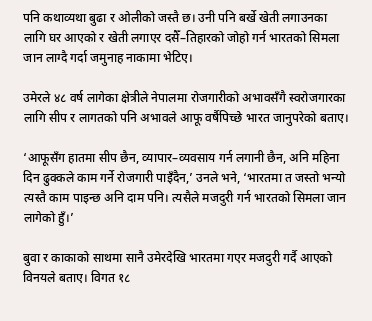पनि कथाव्यथा बुढा र ओलीको जस्तै छ। उनी पनि बर्खे खेती लगाउनका लागि घर आएको र खेती लगाएर दसैँ–तिहारको जोहो गर्न भारतको सिमला जान लाग्दै गर्दा जमुनाह नाकामा भेटिए।

उमेरले ४८ वर्ष लागेका क्षेत्रीले नेपालमा रोजगारीको अभावसँगै स्वरोजगारका लागि सीप र लागतको पनि अभावले आफू वर्षैपिच्छे भारत जानुपरेको बताए।

‘आफूसँग हातमा सीप छैन, व्यापार–व्यवसाय गर्न लगानी छैन, अनि महिना दिन ढुक्कले काम गर्ने रोजगारी पाइँदैन,’ उनले भने, ‘भारतमा त जस्तो भन्यो त्यस्तै काम पाइन्छ अनि दाम पनि। त्यसैले मजदुरी गर्न भारतको सिमला जान लागेको हुँ।’

बुवा र काकाको साथमा सानै उमेरदेखि भारतमा गएर मजदुरी गर्दै आएको विनयले बताए। विगत १८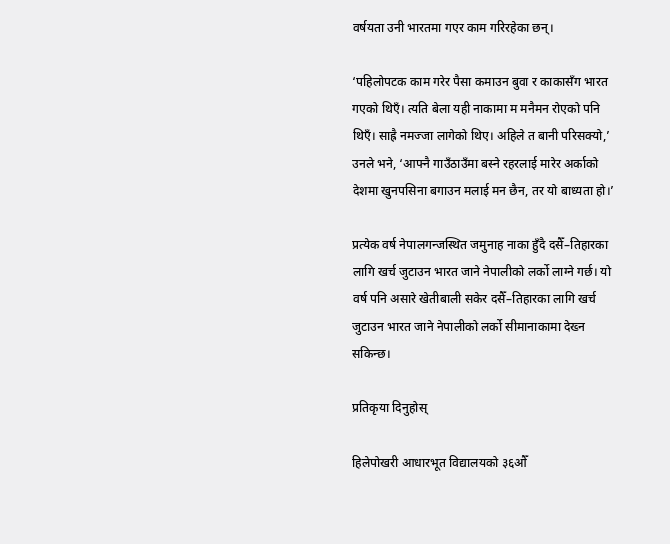वर्षयता उनी भारतमा गएर काम गरिरहेका छन्।

‘पहिलोपटक काम गरेर पैसा कमाउन बुवा र काकासँग भारत गएको थिएँ। त्यति बेला यही नाकामा म मनैमन रोएको पनि थिएँ। साह्रै नमज्जा लागेको थिए। अहिले त बानी परिसक्यो,’ उनले भने, ‘आफ्नै गाउँठाउँमा बस्ने रहरलाई मारेर अर्काको देशमा खुनपसिना बगाउन मलाई मन छैन, तर यो बाध्यता हो।’

प्रत्येक वर्ष नेपालगन्जस्थित जमुनाह नाका हुँदै दसैँ–तिहारका लागि खर्च जुटाउन भारत जाने नेपालीको लर्को लाग्ने गर्छ। यो वर्ष पनि असारे खेतीबाली सकेर दसैँ–तिहारका लागि खर्च जुटाउन भारत जाने नेपालीको लर्को सीमानाकामा देख्न सकिन्छ।

प्रतिकृया दिनुहोस्

हिलेपोखरी आधारभूत विद्यालयको ३६औँ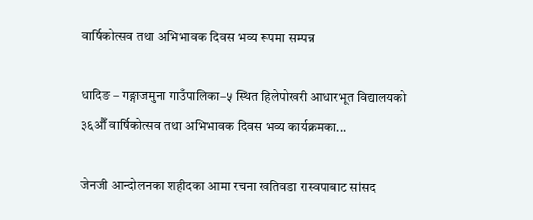वार्षिकोत्सव तथा अभिभावक दिवस भव्य रूपमा सम्पन्न

धादिङ – गङ्गाजमुना गाउँपालिका–५ स्थित हिलेपोखरी आधारभूत विद्यालयको ३६औँ वार्षिकोत्सव तथा अभिभावक दिवस भव्य कार्यक्रमका...

जेनजी आन्दोलनका शहीदका आमा रचना खतिवडा रास्वपाबाट सांसद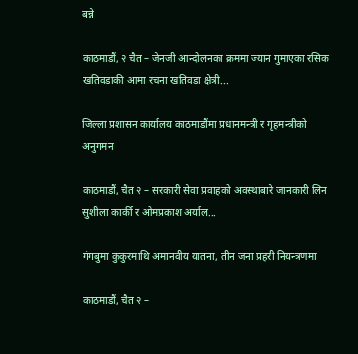बन्ने

काठमाडौं, २ चैत – जेनजी आन्दोलनका क्रममा ज्यान गुमाएका रसिक खतिवडाकी आमा रचना खतिवडा क्षेत्री...

जिल्ला प्रशासन कार्यालय काठमाडौंमा प्रधानमन्त्री र गृहमन्त्रीको अनुगमन

काठमाडौं, चैत २ – सरकारी सेवा प्रवाहको अवस्थाबारे जानकारी लिन सुशीला कार्की र ओमप्रकाश अर्याल...

गंगबुमा कुकुरमाथि अमानवीय यातना, तीन जना प्रहरी नियन्त्रणमा

काठमाडौं, चैत २ –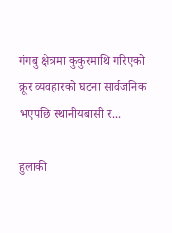गंगबु क्षेत्रमा कुकुरमाथि गरिएको क्रूर व्यवहारको घटना सार्वजनिक भएपछि स्थानीयबासी र...

हुलाकी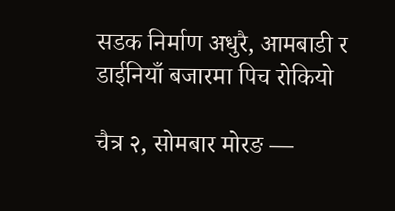सडक निर्माण अधुरै, आमबाडी र डाईनियाँ बजारमा पिच रोकियो

चैत्र २, सोमबार मोरङ —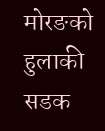मोरङको हुलाकी सडक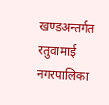खण्डअन्तर्गत रतुवामाई नगरपालिका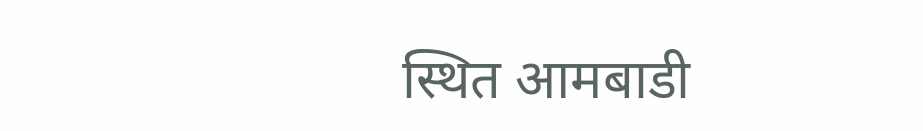स्थित आमबाडी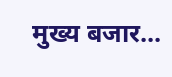मुख्य बजार...